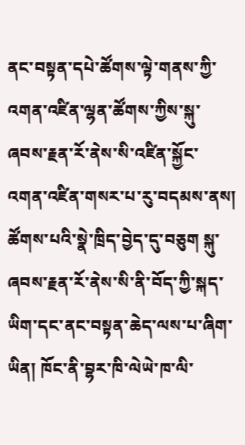ནང་བསྟན་དཔེ་ཚོགས་ལྟེ་གནས་ཀྱི་འགན་འཛིན་ལྷན་ཚོགས་ཀྱིས་སྐུ་ཞབས་རྗན་རོ་ནེས་སི་འཛིན་སྐྱོང་འགན་འཛིན་གསར་པ་རུ་བདམས་ནས། ཚོགས་པའི་སྣེ་ཁྲིད་བྱེད་དུ་བཅུག སྐུ་ཞབས་རྗན་རོ་ནེས་སི་ནི་བོད་ཀྱི་སྐད་ཡིག་དང་ནང་བསྟན་ཆེད་ལས་པ་ཞིག་ཡིན། ཁོང་ནི་བྷར་ཁི་ལེཡེ་ཁ་ལི་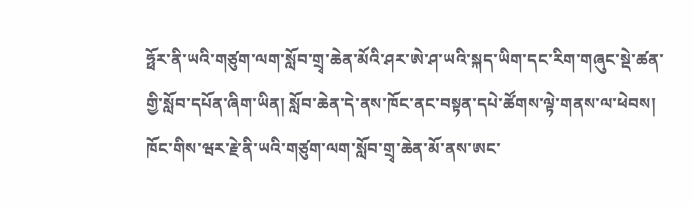ཧྥོར་ནི་ཡའི་གཙུག་ལག་སློབ་གྲྭ་ཆེན་མོའི་ཤར་ཨེ་ཤ་ཡའི་སྐད་ཡིག་དང་རིག་གཞུང་སྡེ་ཚན་གྱི་སློབ་དཔོན་ཞིག་ཡིན། སློབ་ཆེན་དེ་ནས་ཁོང་ནང་བསྟན་དཔེ་ཚོགས་ལྟེ་གནས་ལ་ཕེབས། ཁོང་གིས་ཝར་རྗེ་ནི་ཡའི་གཙུག་ལག་སློབ་གྲྭ་ཆེན་མོ་ནས་ཨང་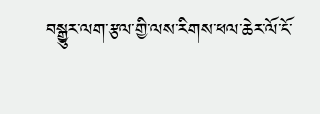བསྒྱུར་ལག་རྩལ་གྱི་ལས་རིགས་ཕལ་ཆེར་ལོ་ངོ་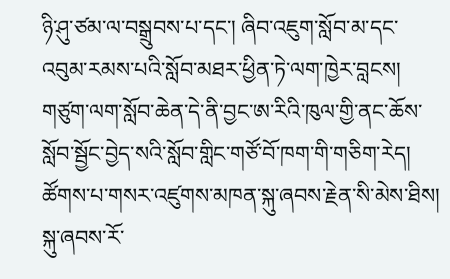ཉི་ཤུ་ཙམ་ལ་བསྒྲུབས་པ་དང་། ཞིབ་འཇུག་སློབ་མ་དང་འབུམ་རམས་པའི་སློབ་མཐར་ཕྱིན་ཏེ་ལག་ཁྱེར་བླངས། གཙུག་ལག་སློབ་ཆེན་དེ་ནི་བྱང་ཨ་རིའི་ཁུལ་གྱི་ནང་ཆོས་སློབ་སྦྱོང་བྱེད་སའི་སློབ་གླིང་གཙོ་བོ་ཁག་གི་གཅིག་རེད།
ཚོགས་པ་གསར་འཛུགས་མཁན་སྐུ་ཞབས་རྗེན་སི་མེས་ཐིས། སྐུ་ཞབས་རོ་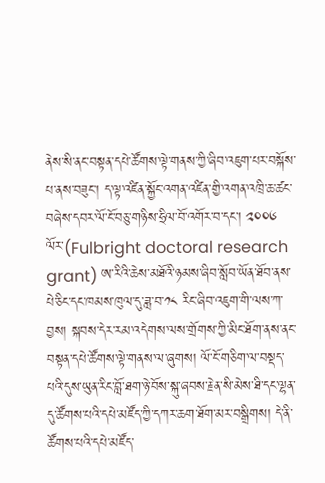ནེས་སི་ནང་བསྟན་དཔེ་ཚོགས་ལྟེ་གནས་ཀྱི་ཞིབ་འཇུག་པར་བསྐོས་པ་ནས་བཟུང་། ད་ལྟ་འཛིན་སྐྱོང་འགན་འཛིན་གྱི་འགན་འཁྲི་ཆ་ཚང་བཞེས་དབར་ལོ་ངོ་བཅུ་གཉིས་ཧྲིལ་བོ་འགོར་བ་དང་། ༢༠༠༦ ལོར་(Fulbright doctoral research grant) ཨ་རིའི་ཆེས་མཐོའི་ཉམས་ཞིབ་སློབ་ཡོན་ཐོབ་ནས་པེ་ཅིང་དང་ཁམས་ཁུལ་དུ་ཟླ་བ་༡༨ རིང་ཞིབ་འཇུག་གི་ལས་ཀ་བྱས། སྐབས་དེར་རམ་འདེགས་ལས་གྲོགས་ཀྱི་མིང་ཐོག་ནས་ནང་བསྟན་དཔེ་ཚོགས་ལྟེ་གནས་ལ་ཞུགས། ལོ་ངོ་གཅིག་ལ་བསྡད་པའི་དུས་ཡུན་རིང་བློ་ཐག་ཉེ་བོས་སྐུ་ཞབས་རྗེན་སི་མེས་ཐི་དང་ལྷན་དུ་ཚོགས་པའི་དཔེ་མཛོད་ཀྱི་དཀར་ཆག་ཐོག་མར་བསྒྲིགས། དེ་ནི་ཚོགས་པའི་དཔེ་མཛོད་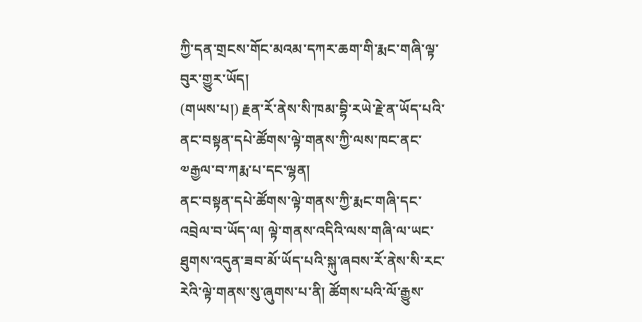ཀྱི་དན་གྲངས་གོང་མའམ་དཀར་ཆག་གི་རྨང་གཞི་ལྟ་བུར་གྱུར་ཡོད།
(གཡས་པ།) རྗན་རོ་ནེས་སི་ཁམ་བྷི་རཡེ་རྗེ་ན་ཡོད་པའི་ནང་བསྟན་དཔེ་ཚོགས་ལྟེ་གནས་ཀྱི་ལས་ཁང་ནང་༧རྒྱལ་བ་ཀརྨ་པ་དང་ལྷན།
ནང་བསྟན་དཔེ་ཚོགས་ལྟེ་གནས་ཀྱི་རྨང་གཞི་དང་འབྲེལ་བ་ཡོད་ལ། ལྟེ་གནས་འདིའི་ལས་གཞི་ལ་ཡང་ཐུགས་འདུན་ཟབ་མོ་ཡོད་པའི་སྐུ་ཞབས་རོ་ནེས་སི་རང་རེའི་ལྟེ་གནས་སུ་ཞུགས་པ་ནི། ཚོགས་པའི་ལོ་རྒྱུས་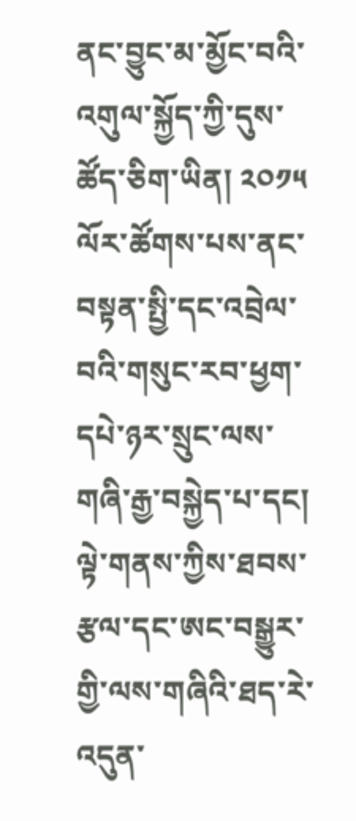ནང་བྱུང་མ་མྱོང་བའི་འགུལ་སྐྱོད་ཀྱི་དུས་ཚོད་ཅིག་ཡིན། ༢༠༡༥ ལོར་ཚོགས་པས་ནང་བསྟན་སྤྱི་དང་འབྲེལ་བའི་གསུང་རབ་ཕྱག་དཔེ་ཉར་སྲུང་ལས་གཞི་རྒྱ་བསྐྱེད་པ་དང། ལྟེ་གནས་ཀྱིས་ཐབས་རྩལ་དང་ཨང་བསྒྱུར་གྱི་ལས་གཞིའི་ཐད་རེ་འདུན་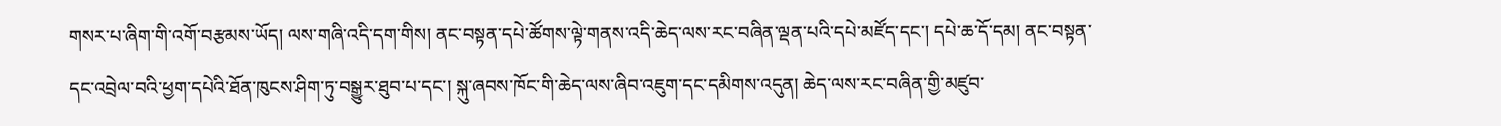གསར་པ་ཞིག་གི་འགོ་བརྩམས་ཡོད། ལས་གཞི་འདི་དག་གིས། ནང་བསྟན་དཔེ་ཚོགས་ལྟེ་གནས་འདི་ཆེད་ལས་རང་བཞིན་ལྡན་པའི་དཔེ་མཛོད་དང་། དཔེ་ཆ་དོ་དམ། ནང་བསྟན་དང་འབྲེལ་བའི་ཕྱག་དཔེའི་ཐོན་ཁུངས་ཤིག་ཏུ་བསྒྱུར་ཐུབ་པ་དང་། སྐུ་ཞབས་ཁོང་གི་ཆེད་ལས་ཞིབ་འཇུག་དང་དམིགས་འདུན། ཆེད་ལས་རང་བཞིན་གྱི་མཛུབ་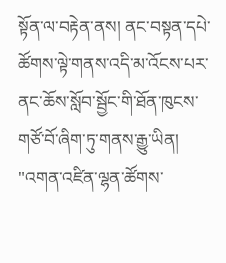སྟོན་ལ་བརྟེན་ནས། ནང་བསྟན་དཔེ་ཚོགས་ལྟེ་གནས་འདི་མ་འོངས་པར་ནང་ཆོས་སློབ་སྦྱོང་གི་ཐོན་ཁུངས་གཙོ་བོ་ཞིག་ཏུ་གནས་རྒྱུ་ཡིན།
"འགན་འཛིན་ལྷན་ཚོགས་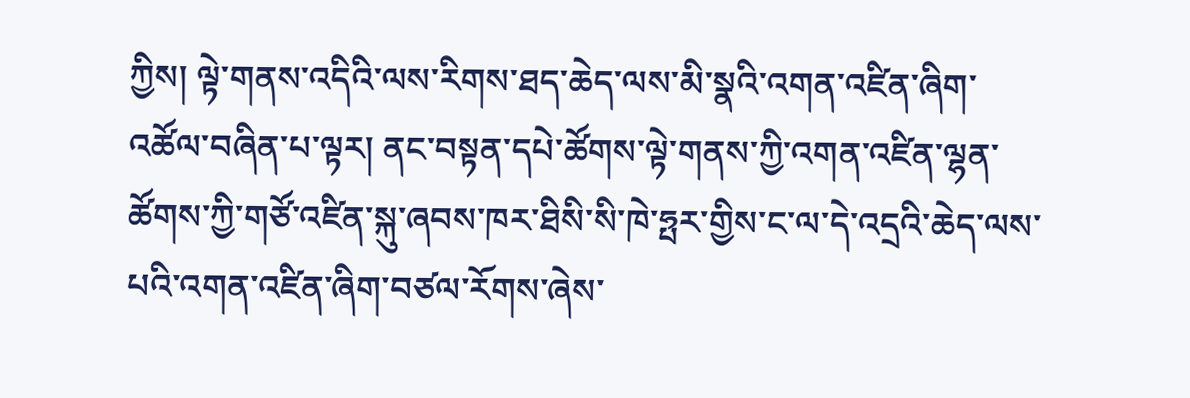ཀྱིས། ལྟེ་གནས་འདིའི་ལས་རིགས་ཐད་ཆེད་ལས་མི་སྣའི་འགན་འཛིན་ཞིག་འཚོལ་བཞིན་པ་ལྟར། ནང་བསྟན་དཔེ་ཚོགས་ལྟེ་གནས་ཀྱི་འགན་འཛིན་ལྷན་ཚོགས་ཀྱི་གཙོ་འཛིན་སྐུ་ཞབས་ཁར་ཐིསི་སི་ཁེ་ཧྤར་གྱིས་ང་ལ་དེ་འདྲའི་ཆེད་ལས་པའི་འགན་འཛིན་ཞིག་བཙལ་རོགས་ཞེས་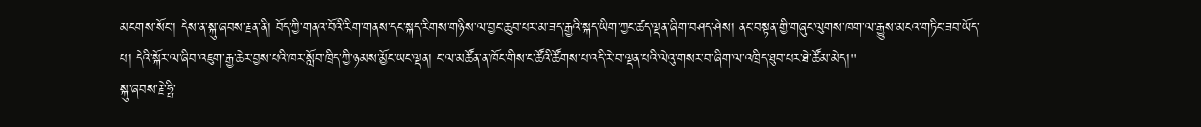མངགས་སོང་། དེས་ན་སྐུ་ཞབས་རྗན་ནི། བོད་ཀྱི་གནའ་བོའི་རིག་གནས་དང་སྐད་རིགས་གཉིས་ལ་བྱང་ཆུབ་པར་མ་ཟད་རྒྱའི་སྐད་ཡིག་ཀྱང་ཚད་ལྡན་ཞིག་བཤད་ཤེས། ནང་བསྟན་གྱི་གཞུང་ལུགས་ཁག་ལ་རྒྱུས་མངའ་གཏིང་ཟབ་ཡོད་པ། དེའི་སྐོར་ལ་ཞིབ་འཇུག་རྒྱ་ཆེར་བྱས་པའི་ཁར་སློབ་ཁྲིད་ཀྱི་ཉམས་མྱོང་ཡང་ལྡན། ང་ལ་མཚོན་ན་ཁོང་གིས་ང་ཚོའི་ཚོགས་པ་འདི་རེ་བ་ལྡན་པའི་ལེའུ་གསར་བ་ཞིག་ལ་འཁྲིད་ཐུབ་པར་ཐེ་ཚོམ་མེད།"
སྐུ་ཞབས་རྗེ་ཧྤི་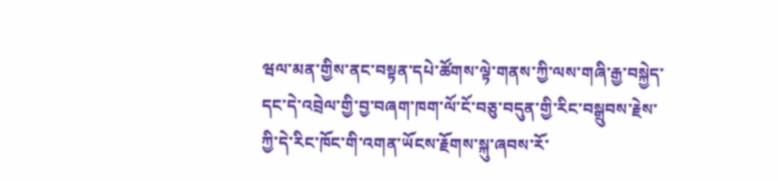ཝལ་མན་གྱིས་ནང་བསྟན་དཔེ་ཚོགས་ལྟེ་གནས་ཀྱི་ལས་གཞི་རྒྱ་བསྐྱེད་དང་དེ་འབྲེལ་གྱི་བྱ་བཞག་ཁག་ལོ་ངོ་བཅུ་བདུན་གྱི་རིང་བསྒྲུབས་རྗེས་ཀྱི་དེ་རིང་ཁོང་གི་འགན་ཡོངས་རྗོགས་སྐུ་ཞབས་རོ་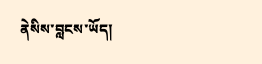ནེསིས་བླངས་ཡོད།